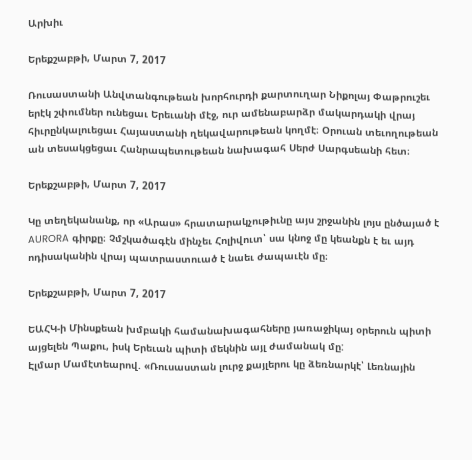Արխիւ

Երեքշաբթի, Մարտ 7, 2017

Ռուսաստանի Անվտանգութեան խորհուրդի քարտուղար Նիքոլայ Փաթրուշեւ երէկ շփումներ ունեցաւ Երեւանի մէջ, ուր ամենաբարձր մակարդակի վրայ հիւրընկալուեցաւ Հայաստանի ղեկավարութեան կողմէ։ Օրուան տեւողութեան ան տեսակցեցաւ Հանրապետութեան նախագահ Սերժ Սարգսեանի հետ։

Երեքշաբթի, Մարտ 7, 2017

Կը տեղեկանանք, որ «Արաս» հրատարակչութիւնը այս շրջանին լոյս ընծայած է AURORA գիրքը։ Չմշկածագէն մինչեւ Հոլիվուտ՝ սա կնոջ մը կեանքն է եւ այդ ոդիսականին վրայ պատրաստուած է նաեւ ժապաւէն մը։

Երեքշաբթի, Մարտ 7, 2017

ԵԱՀԿ-ի Մինսքեան խմբակի համանախագահները յառաջիկայ օրերուն պիտի այցելեն Պաքու, իսկ Երեւան պիտի մեկնին այլ ժամանակ մը:
Էլմար Մամէտեարով. «Ռուսաստան լուրջ քայլերու կը ձեռնարկէ՝ Լեռնային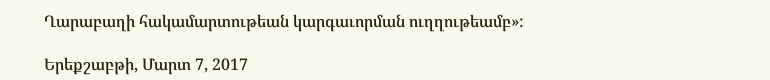Ղարաբաղի հակամարտութեան կարգաւորման ուղղութեամբ»:

Երեքշաբթի, Մարտ 7, 2017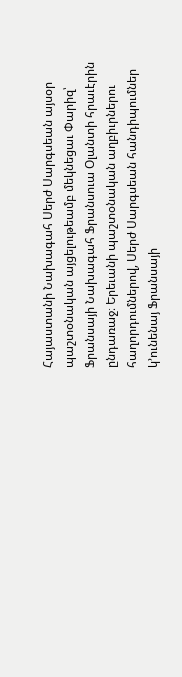Հայաստանի Նախագահ Սերժ Սարգսեան այսօր պաշտօնական այցելութեամբ մեկնեցաւ Փարիզ՝ Ֆրանսայի Նախագահ Ֆրանսուա Օլանտի հրաւէրին ընդառաջ։ Երեւանի պաշտօնական աղբիւրներու հաղորդումներով, Սերժ Սարգսեան հանդիպումներ կ՚ունենայ Ֆրանսայի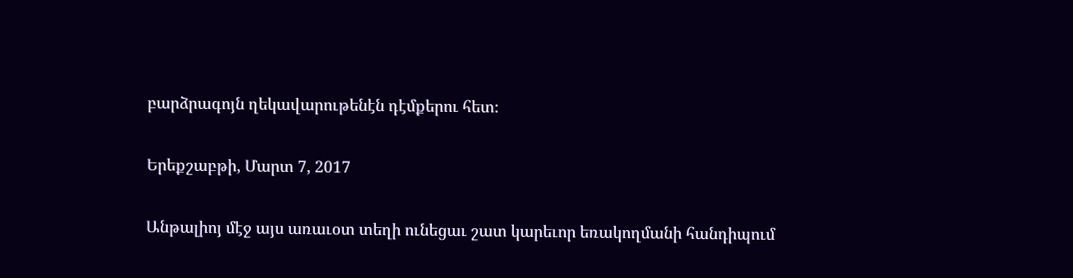բարձրագոյն ղեկավարութենէն դէմքերու հետ։

Երեքշաբթի, Մարտ 7, 2017

Անթալիոյ մէջ այս առաւօտ տեղի ունեցաւ շատ կարեւոր եռակողմանի հանդիպում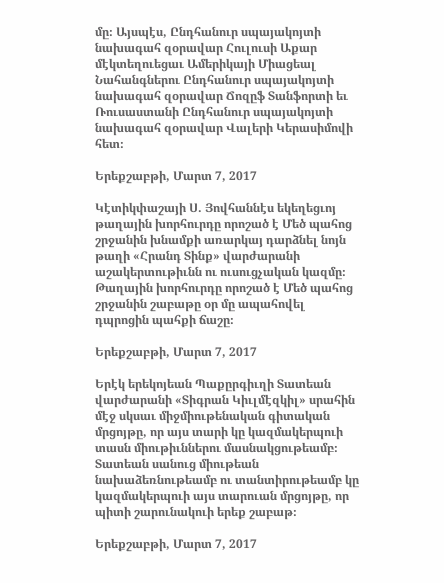մը։ Այսպէս, Ընդհանուր սպայակոյտի նախագահ զօրավար Հուլուսի Աքար մէկտեղուեցաւ Ամերիկայի Միացեալ Նահանգներու Ընդհանուր սպայակոյտի նախագահ զօրավար Ճոզըֆ Տանֆորտի եւ Ռուսաստանի Ընդհանուր սպայակոյտի նախագահ զօրավար Վալերի Կերասիմովի հետ։

Երեքշաբթի, Մարտ 7, 2017

Կէտիկփաշայի Ս. Յովհաննէս եկեղեցւոյ թաղային խորհուրդը որոշած է Մեծ պահոց շրջանին խնամքի առարկայ դարձնել նոյն թաղի «Հրանդ Տինք» վարժարանի աշակերտութիւնն ու ուսուցչական կազմը։ Թաղային խորհուրդը որոշած է Մեծ պահոց շրջանին շաբաթը օր մը ապահովել դպրոցին պահքի ճաշը։

Երեքշաբթի, Մարտ 7, 2017

Երէկ երեկոյեան Պաքըրգիւղի Տատեան վարժարանի «Տիգրան Կիւլմէզկիլ» սրահին մէջ սկսաւ միջմիութենական գիտական մրցոյթը, որ այս տարի կը կազմակերպուի տասն միութիւններու մասնակցութեամբ։ Տատեան սանուց միութեան նախաձեռնութեամբ ու տանտիրութեամբ կը կազմակերպուի այս տարուան մրցոյթը, որ պիտի շարունակուի երեք շաբաթ։

Երեքշաբթի, Մարտ 7, 2017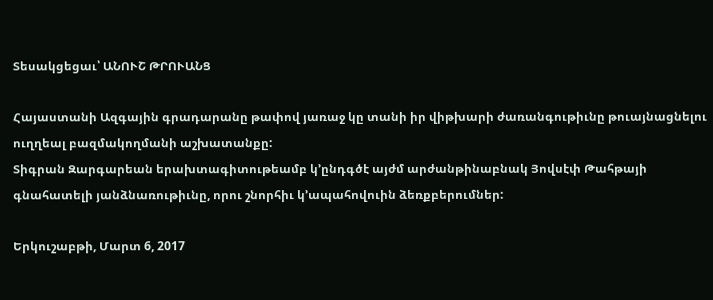Տեսակցեցաւ՝ ԱՆՈՒՇ ԹՐՈՒԱՆՑ

Հայաստանի Ազգային գրադարանը թափով յառաջ կը տանի իր վիթխարի ժառանգութիւնը թուայնացնելու ուղղեալ բազմակողմանի աշխատանքը:
Տիգրան Զարգարեան երախտագիտութեամբ կ՚ընդգծէ այժմ արժանթինաբնակ Յովսէփ Թահթայի գնահատելի յանձնառութիւնը, որու շնորհիւ կ՚ապահովուին ձեռքբերումներ:

Երկուշաբթի, Մարտ 6, 2017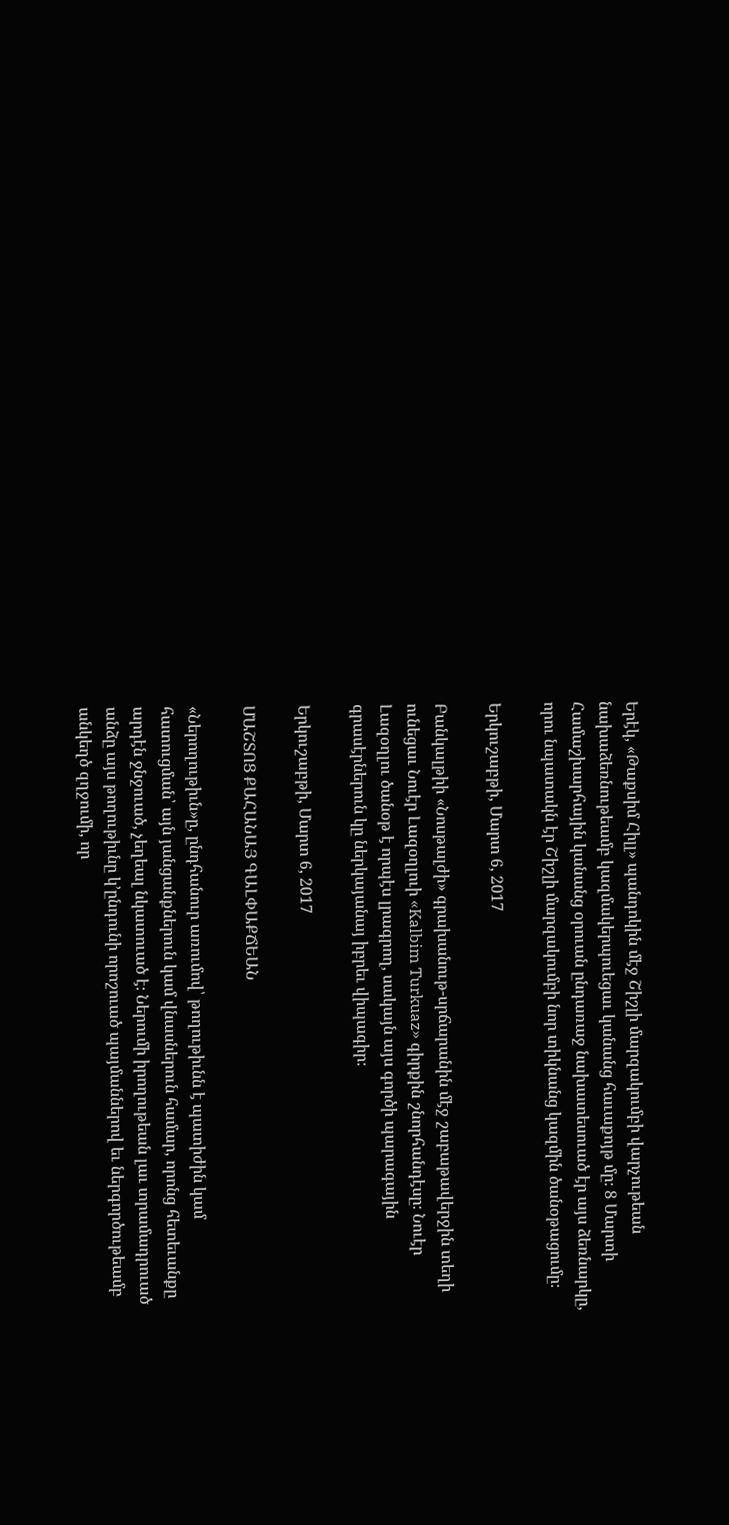Երէկ, «Թաքսիմ Հիլլ» պանդոկին մէջ Շիշլի մարզակումբի վարչութեան նախաձեռնութեամբ կազմակերպուեցաւ կանանց հաւաքոյթ մը։ 8 Մարտի Համաշխարհային կանանց օրուան ընդառաջ նախատեսուած էր այս ձեռնարկը, որու նպատակն էր Շիշլի մարզակումբի նոր տիկնանց կազմին ծանօթացումը։

Երկուշաբթի, Մարտ 6, 2017

Բանկալթիի «Նոսթալժի» գրախանութ-սրճարանին մէջ շաբաթավերջին տեղի ունեցաւ Նուէր Լազօղլուի «Kalbim Turkuaz» գիրքին շնորհանդէսը։ Նուէր Լազօղլու ծանօթ է որպէս լրագրող, սակայն այս գործի պարագային գրասէրներուն կը ներկայանայ իբրեւ վիպագիր։

Երկուշաբթի, Մարտ 6, 2017

ՄԱՇՏՈՑ ՔԱՀԱՆԱՅ ԳԱԼՓԱՔՃԵԱՆ

«Ներողութիւն»ը, ընդհանուր առումով՝ թողութիւնն է պատիժին կամ հատուցման՝ այն յանցանքներուն կամ վնասներուն համար, որոնց հետեւանքը արդէն ջնջուած, չեղեալ նկատուած է։ Ներումի իրողութեան լաւ տրամադրուած անձը այս թողութիւնը կ՚ընդունի որոշուած պայմաններով եւ ներգործութեամբ անկեղծ զղջումի, որ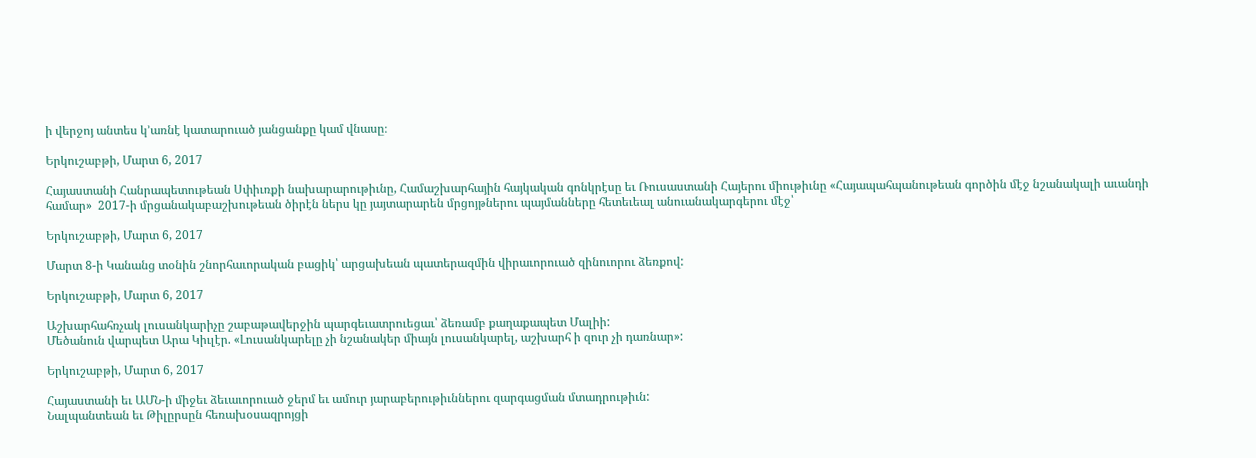ի վերջոյ անտես կ՚առնէ կատարուած յանցանքը կամ վնասը։

Երկուշաբթի, Մարտ 6, 2017

Հայաստանի Հանրապետութեան Սփիւռքի նախարարութիւնը, Համաշխարհային հայկական գոնկրէսը եւ Ռուսաստանի Հայերու միութիւնը «Հայապահպանութեան գործին մէջ նշանակալի աւանդի համար»  2017-ի մրցանակաբաշխութեան ծիրէն ներս կը յայտարարեն մրցոյթներու պայմանները հետեւեալ անուանակարգերու մէջ՝

Երկուշաբթի, Մարտ 6, 2017

Մարտ 8-ի Կանանց տօնին շնորհաւորական բացիկ՝ արցախեան պատերազմին վիրաւորուած զինուորու ձեռքով:

Երկուշաբթի, Մարտ 6, 2017

Աշխարհահռչակ լուսանկարիչը շաբաթավերջին պարգեւատրուեցաւ՝ ձեռամբ քաղաքապետ Մալիի:
Մեծանուն վարպետ Արա Կիւլէր. «Լուսանկարելը չի նշանակեր միայն լուսանկարել, աշխարհ ի զուր չի դառնար»:

Երկուշաբթի, Մարտ 6, 2017

Հայաստանի եւ ԱՄՆ-ի միջեւ ձեւաւորուած ջերմ եւ ամուր յարաբերութիւններու զարգացման մտադրութիւն:
Նալպանտեան եւ Թիլըրսըն հեռախօսազրոյցի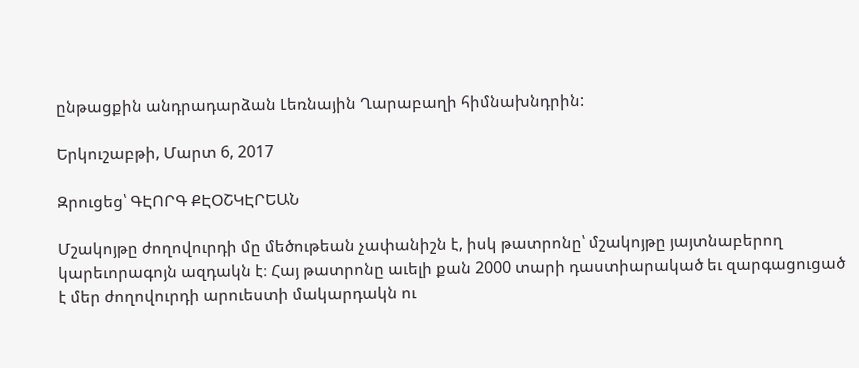ընթացքին անդրադարձան Լեռնային Ղարաբաղի հիմնախնդրին:

Երկուշաբթի, Մարտ 6, 2017

Զրուցեց՝ ԳԷՈՐԳ ՔԷՕՇԿԷՐԵԱՆ

Մշակոյթը ժողովուրդի մը մեծութեան չափանիշն է, իսկ թատրոնը՝ մշակոյթը յայտնաբերող կարեւորագոյն ազդակն է։ Հայ թատրոնը աւելի քան 2000 տարի դաստիարակած եւ զարգացուցած է մեր ժողովուրդի արուեստի մակարդակն ու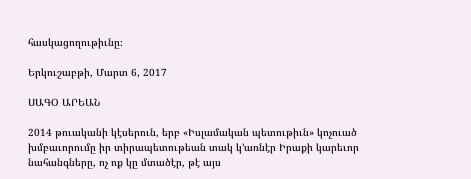հասկացողութիւնը։

Երկուշաբթի, Մարտ 6, 2017

ՍԱԳՕ ԱՐԵԱՆ

2014 թուականի կէսերուն, երբ «Իսլամական պետութիւն» կոչուած խմբաւորումը իր տիրապետութեան տակ կ՚առնէր Իրաքի կարեւոր նահանգները, ոչ ոք կը մտածէր, թէ այս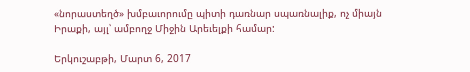«նորաստեղծ» խմբաւորումը պիտի դառնար սպառնալիք, ոչ միայն Իրաքի, այլ՝ ամբողջ Միջին Արեւելքի համար:

Երկուշաբթի, Մարտ 6, 2017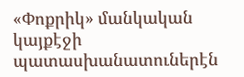«Փոքրիկ» մանկական կայքէջի պատասխանատուներէն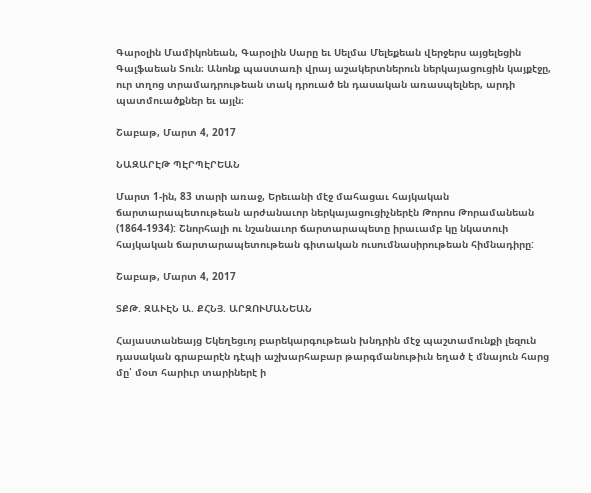Գարօլին Մամիկոնեան, Գարօլին Սարը եւ Սելմա Մելեքեան վերջերս այցելեցին Գալֆաեան Տուն։ Անոնք պաստառի վրայ աշակերտներուն ներկայացուցին կայքէջը, ուր տղոց տրամադրութեան տակ դրուած են դասական առասպելներ, արդի պատմուածքներ եւ այլն։

Շաբաթ, Մարտ 4, 2017

ՆԱԶԱՐԷԹ ՊԷՐՊԷՐԵԱՆ

Մարտ 1-ին, 83 տարի առաջ, Երեւանի մէջ մահացաւ հայկական ճարտարապետութեան արժանաւոր ներկայացուցիչներէն Թորոս Թորամանեան (1864-1934): Շնորհալի ու նշանաւոր ճարտարապետը իրաւամբ կը նկատուի հայկական ճարտարապետութեան գիտական ուսումնասիրութեան հիմնադիրը:

Շաբաթ, Մարտ 4, 2017

ՏՔԹ. ԶԱՒԷՆ Ա. ՔՀՆՅ. ԱՐԶՈՒՄԱՆԵԱՆ

Հայաստանեայց Եկեղեցւոյ բարեկարգութեան խնդրին մէջ պաշտամունքի լեզուն դասական գրաբարէն դէպի աշխարհաբար թարգմանութիւն եղած է մնայուն հարց մը՝ մօտ հարիւր տարիներէ ի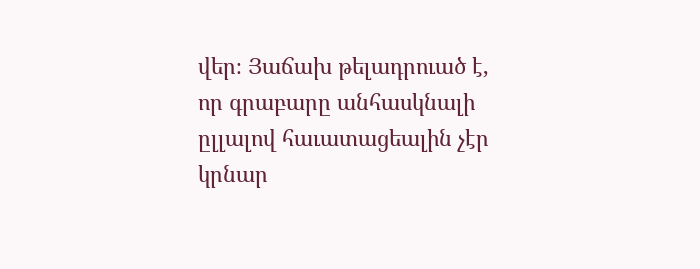վեր։ Յաճախ թելադրուած է, որ գրաբարը անհասկնալի ըլլալով հաւատացեալին չէր կրնար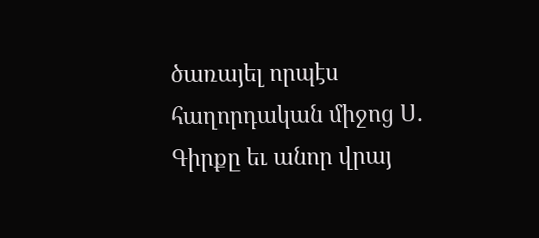ծառայել որպէս հաղորդական միջոց Ս. Գիրքը եւ անոր վրայ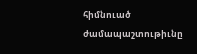հիմնուած ժամապաշտութիւնը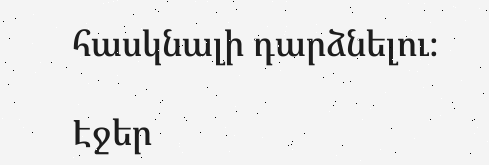հասկնալի դարձնելու։

Էջեր